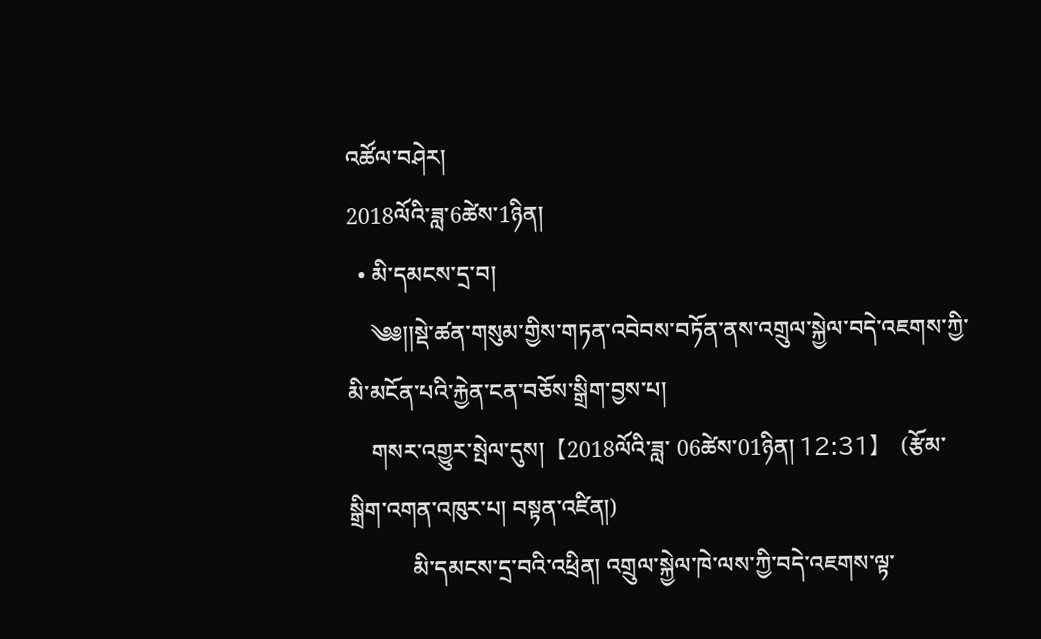འཚོལ་བཤེར།
2018ལོའི་ཟླ་6ཚེས་1ཉིན།
  • མི་དམངས་དྲ་བ།
    ༄༅།།སྡེ་ཚན་གསུམ་གྱིས་གཏན་འབེབས་བཏོན་ནས་འགྲུལ་སྐྱེལ་བདེ་འཇགས་ཀྱི་མི་མངོན་པའི་རྐྱེན་ངན་བཅོས་སྒྲིག་བྱས་པ།
    གསར་འགྱུར་སྤེལ་དུས།  【2018ལོའི་ཟླ་ 06ཚེས་01ཉིན། 12:31】   (རྩོམ་སྒྲིག་འགན་འཁུར་པ། བསྟན་འཛིན།)
           མི་དམངས་དྲ་བའི་འཕྲིན། འགྲུལ་སྐྱེལ་ཁེ་ལས་ཀྱི་བདེ་འཇགས་ལྟ་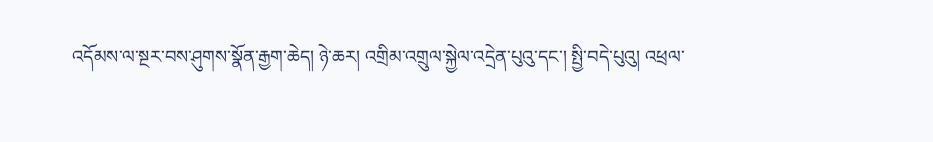འདོམས་ལ་སྔར་བས་ཤུགས་སྣོན་རྒྱག་ཆེད། ཉེ་ཆར། འགྲིམ་འགྲུལ་སྐྱེལ་འདྲེན་པུའུ་དང་། སྤྱི་བདེ་པུའུ། འཕྲལ་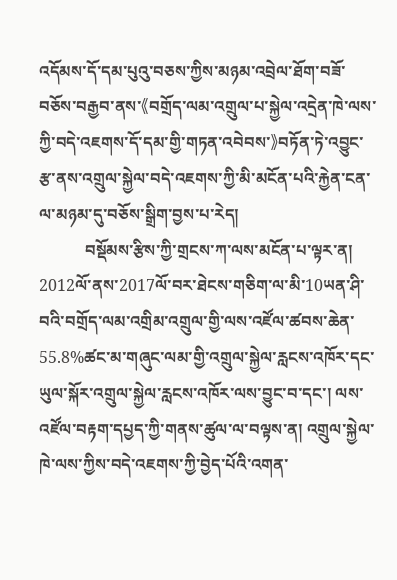འདོམས་དོ་དམ་པུའུ་བཅས་ཀྱིས་མཉམ་འབྲེལ་ཐོག་བཟོ་བཅོས་བརྒྱབ་ནས་《བགྲོད་ལམ་འགྲུལ་པ་སྐྱེལ་འདྲེན་ཁེ་ལས་ཀྱི་བདེ་འཇགས་དོ་དམ་གྱི་གཏན་འབེབས་》བཏོན་ཏེ་འབྱུང་རྩ་ནས་འགྲུལ་སྐྱེལ་བདེ་འཇགས་ཀྱི་མི་མངོན་པའི་རྐྱེན་ངན་ལ་མཉམ་དུ་བཅོས་སྒྲིག་བྱས་པ་རེད།
           བསྡོམས་རྩིས་ཀྱི་གྲངས་ཀ་ལས་མངོན་པ་ལྟར་ན། 2012ལོ་ནས་2017ལོ་བར་ཐེངས་གཅིག་ལ་མི་10ཡན་ཤི་བའི་བགྲོད་ལམ་འགྲིམ་འགྲུལ་གྱི་ལས་འཛོལ་ཚབས་ཆེན་55.8%ཚང་མ་གཞུང་ལམ་གྱི་འགྲུལ་སྐྱེལ་རླངས་འཁོར་དང་ཡུལ་སྐོར་འགྲུལ་སྐྱེལ་རླངས་འཁོར་ལས་བྱུང་བ་དང་། ལས་འཛོལ་བརྟག་དཔྱད་ཀྱི་གནས་ཚུལ་ལ་བལྟས་ན། འགྲུལ་སྐྱེལ་ཁེ་ལས་ཀྱིས་བདེ་འཇགས་ཀྱི་བྱེད་པོའི་འགན་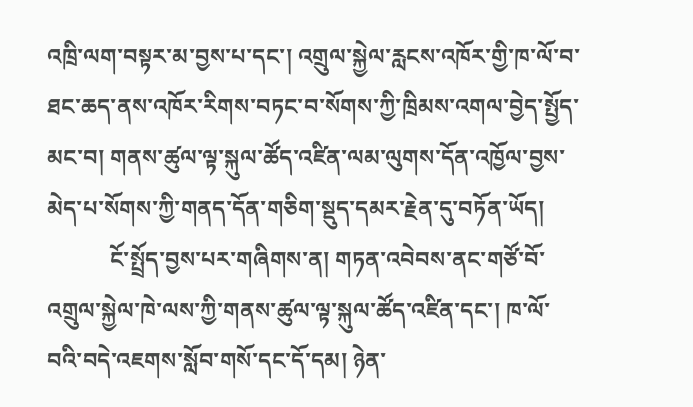འཁྲི་ལག་བསྟར་མ་བྱས་པ་དང་། འགྲུལ་སྐྱེལ་རླངས་འཁོར་གྱི་ཁ་ལོ་བ་ཐང་ཆད་ནས་འཁོར་རིགས་བཏང་བ་སོགས་ཀྱི་ཁྲིམས་འགལ་བྱེད་སྤྱོད་མང་བ། གནས་ཚུལ་ལྟ་སྐུལ་ཚོད་འཛིན་ལམ་ལུགས་དོན་འཁྱོལ་བྱས་མེད་པ་སོགས་ཀྱི་གནད་དོན་གཅིག་སྡུད་དམར་རྗེན་དུ་བཏོན་ཡོད།
           ངོ་སྤྲོད་བྱས་པར་གཞིགས་ན། གཏན་འབེབས་ནང་གཙོ་བོ་འགྲུལ་སྐྱེལ་ཁེ་ལས་ཀྱི་གནས་ཚུལ་ལྟ་སྐུལ་ཚོད་འཛིན་དང་། ཁ་ལོ་བའི་བདེ་འཇགས་སློབ་གསོ་དང་དོ་དམ། ཉེན་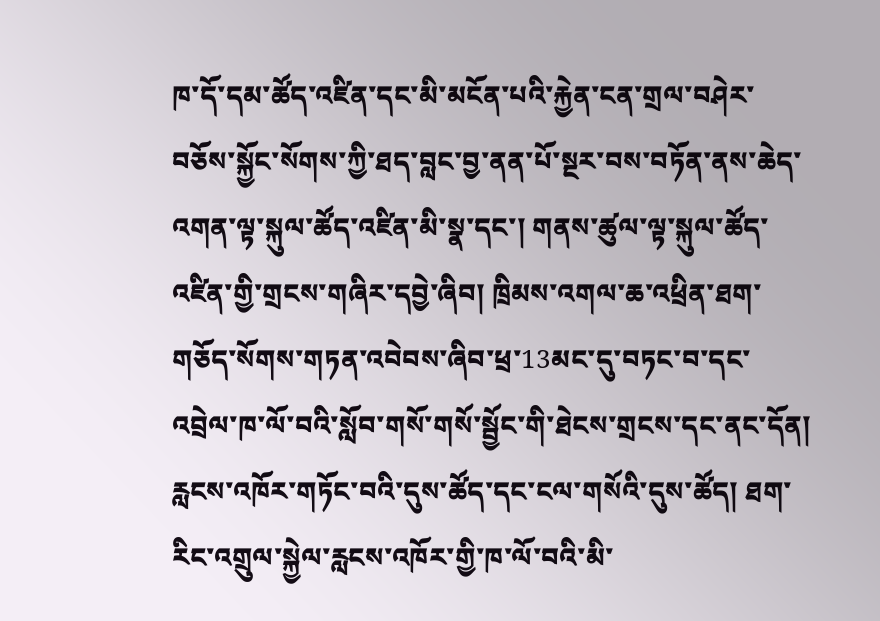ཁ་དོ་དམ་ཚོད་འཛིན་དང་མི་མངོན་པའི་རྐྱེན་ངན་གྲལ་བཤེར་བཅོས་སྐྱོང་སོགས་ཀྱི་ཐད་བླང་བྱ་ནན་པོ་སྔར་བས་བཏོན་ནས་ཆེད་འགན་ལྟ་སྐུལ་ཚོད་འཛིན་མི་སྣ་དང་། གནས་ཚུལ་ལྟ་སྐུལ་ཚོད་འཛིན་གྱི་གྲངས་གཞིར་དབྱེ་ཞིབ། ཁྲིམས་འགལ་ཆ་འཕྲིན་ཐག་གཅོད་སོགས་གཏན་འབེབས་ཞིབ་ཕྲ་13མང་དུ་བཏང་བ་དང་འབྲེལ་ཁ་ལོ་བའི་སློབ་གསོ་གསོ་སྦྱོང་གི་ཐེངས་གྲངས་དང་ནང་དོན། རླངས་འཁོར་གཏོང་བའི་དུས་ཚོད་དང་ངལ་གསོའི་དུས་ཚོད། ཐག་རིང་འགྲུལ་སྐྱེལ་རླངས་འཁོར་གྱི་ཁ་ལོ་བའི་མི་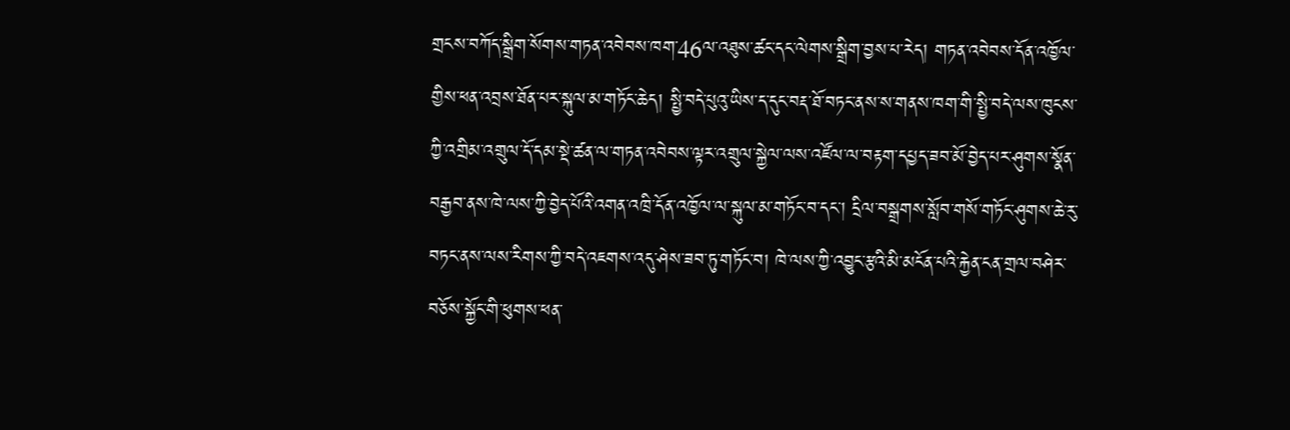གྲངས་བཀོད་སྒྲིག་སོགས་གཏན་འབེབས་ཁག་46ལ་འཐུས་ཚང་དང་ལེགས་སྒྲིག་བྱས་པ་རེད། གཏན་འབེབས་དོན་འཁྱོལ་གྱིས་ཕན་འབྲས་ཐོན་པར་སྐུལ་མ་གཏོང་ཆེད། སྤྱི་བདེ་པུའུ་ཡིས་ད་དུང་བརྡ་ཐོ་བཏང་ནས་ས་གནས་ཁག་གི་སྤྱི་བདེ་ལས་ཁུངས་ཀྱི་འགྲིམ་འགྲུལ་དོ་དམ་སྡེ་ཚན་ལ་གཏན་འབེབས་ལྟར་འགྲུལ་སྐྱེལ་ལས་འཛོལ་ལ་བརྟག་དཔྱད་ཟབ་མོ་བྱེད་པར་ཤུགས་སྣོན་བརྒྱབ་ནས་ཁེ་ལས་ཀྱི་བྱེད་པོའི་འགན་འཁྲི་དོན་འཁྱོལ་ལ་སྐུལ་མ་གཏོང་བ་དང་། དྲིལ་བསྒྲགས་སློབ་གསོ་གཏོང་ཤུགས་ཆེ་རུ་བཏང་ནས་ལས་རིགས་ཀྱི་བདེ་འཇགས་འདུ་ཤེས་ཟབ་ཏུ་གཏོང་བ། ཁེ་ལས་ཀྱི་འབྱུང་རྩའི་མི་མངོན་པའི་རྐྱེན་ངན་གྲལ་བཤེར་བཅོས་སྐྱོང་གི་ཕུགས་ཕན་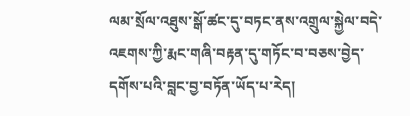ལམ་སྲོལ་འཐུས་སྒོ་ཚང་དུ་བཏང་ནས་འགྲུལ་སྐྱེལ་བདེ་འཇགས་ཀྱི་རྨང་གཞི་བརྟན་དུ་གཏོང་བ་བཅས་བྱེད་དགོས་པའི་བླང་བྱ་བཏོན་ཡོད་པ་རེད།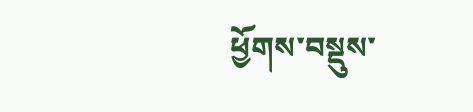ཕྱོགས་བསྡུས་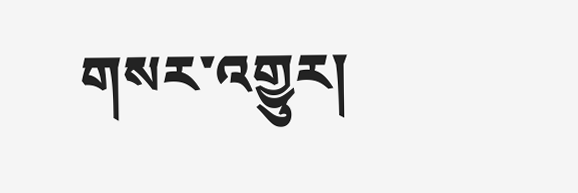གསར་འགྱུར།